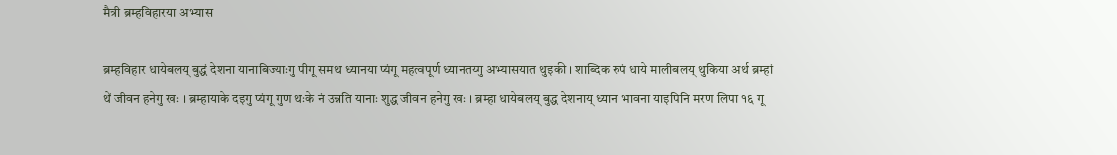मैत्री ब्रम्हविहारया अभ्यास

ब्रम्हविहार धायेबलय् बुद्धं देशना यानाबिज्याःगु पीगू समथ ध्यानया प्यंगू महत्वपूर्ण ध्यानतय्गु अभ्यासयात थुइकी । शाब्दिक रुपं धाये मालीबलय् थुकिया अर्थ ब्रम्हां थें जीवन हनेगु खः । ब्रम्हायाके दइगु प्यंगू गुण थःके नं उन्नति यानाः शुद्ध जीवन हनेगु खः । ब्रम्हा धायेबलय् बुद्ध देशनाय् ध्यान भावना याइपिनि मरण लिपा १६ गू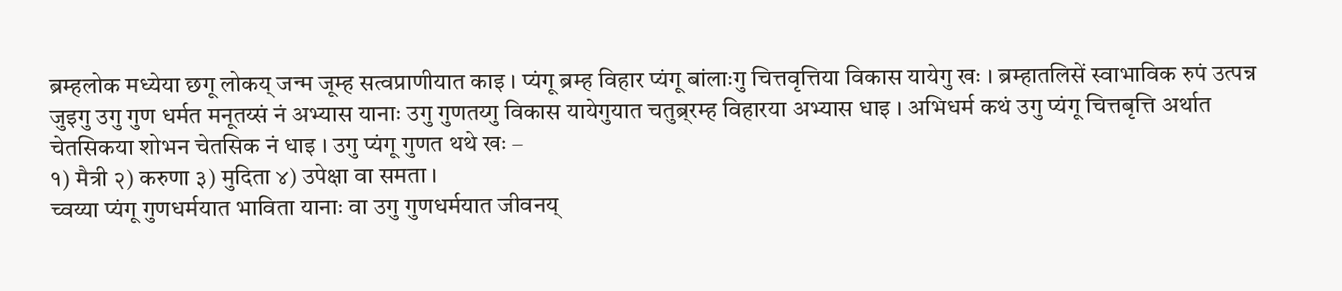ब्रम्हलोक मध्येया छगू लोकय् जन्म जूम्ह सत्वप्राणीयात काइ । प्यंगू ब्रम्ह विहार प्यंगू बांलाःगु चित्तवृत्तिया विकास यायेगु खः । ब्रम्हातलिसें स्वाभाविक रुपं उत्पन्न जुइगु उगु गुण धर्मत मनूतय्सं नं अभ्यास यानाः उगु गुणतय्गु विकास यायेगुयात चतुब्र्रम्ह विहारया अभ्यास धाइ । अभिधर्म कथं उगु प्यंगू चित्तबृत्ति अर्थात चेतसिकया शोभन चेतसिक नं धाइ । उगु प्यंगू गुणत थथे खः –
१) मैत्री २) करुणा ३) मुदिता ४) उपेक्षा वा समता ।
च्वय्या प्यंगू गुणधर्मयात भाविता यानाः वा उगु गुणधर्मयात जीवनय्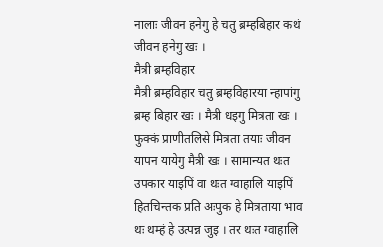नालाः जीवन हनेगु हे चतु ब्रम्हबिहार कथं जीवन हनेगु खः ।
मैत्री ब्रम्हविहार
मैत्री ब्रम्हविहार चतु ब्रम्हविहारया न्हापांगु ब्रम्ह बिहार खः । मैत्री धइगु मित्रता खः । फुक्कं प्राणीतलिसे मित्रता तयाः जीवन यापन यायेगु मैत्री खः । सामान्यत थःत उपकार याइपिं वा थःत ग्वाहालि याइपिं हितचिन्तक प्रति अःपुक हे मित्रताया भाव थः थम्हं हे उत्पन्न जुइ । तर थःत ग्वाहालि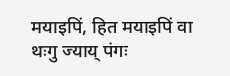मयाइपिं, हित मयाइपिं वा थःगु ज्याय् पंगः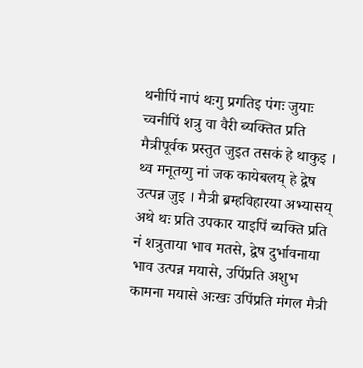थनीपिं नापं थःगु प्रगतिइ पंगः जुयाः च्वनीपिं शत्रु वा वैरी ब्यक्तित प्रति मैत्रीपूर्वक प्रस्तुत जुइत तसकं हे थाकुइ । थ्व मनूतय्गु नां जक कायेबलय् हे द्वेष उत्पन्न जुइ । मैत्री ब्रम्हविहारया अभ्यासय् अथे थः प्रति उपकार याइपिं ब्यक्ति प्रति नं शत्रुताया भाव मतसे, द्वेष दुर्भावनाया भाव उत्पन्न मयासे, उपिंप्रति अशुभ कामना मयासे अःखः उपिंप्रति मंगल मैत्री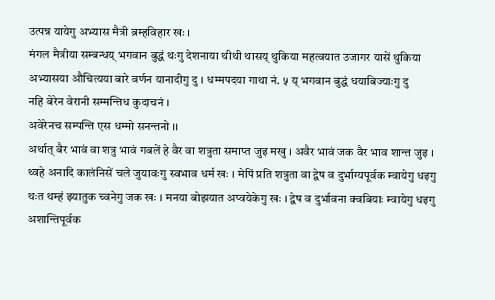उत्पन्न यायेगु अभ्यास मैत्री ब्रम्हविहार खः ।
मंगल मैत्रीया सम्बन्धय् भगवान बुद्धं थःगु देशनाया थीथी थासय् थुकिया महत्वयात उजागर यासें थुकिया अभ्यासया औचित्यया बारे वर्णन यानादीगु दु । धम्मपदया गाथा नं. ५ य् भगवान बुद्धं धयाबिज्याःगु दु
नहि बेरेन वेरानी सम्मन्तिध कुदाचनं ।
अवेरेनच सम्पन्ति एस धम्मो सनन्तनो ।।
अर्थात् बैर भावं वा शत्रु भावं गबलें हे वैर वा शत्रुता समाप्त जुइ मखु । अवैर भावं जक वैर भाव शान्त जुइ । थ्वहे अनादि कालंनिसें चले जुयावःगु स्वभाव धर्म खः । मेपिं प्रति शत्रुता वा द्वेष व दुर्भाग्यपूर्वक म्वायेगु धइगु थःत थम्हं झ्यातुक च्वनेगु जक खः । मनया बोझयात अप्वयेकेगु खः । द्वेष व दुर्भावना क्वबियाः म्वायेगु धइगु अशान्तिपूर्वक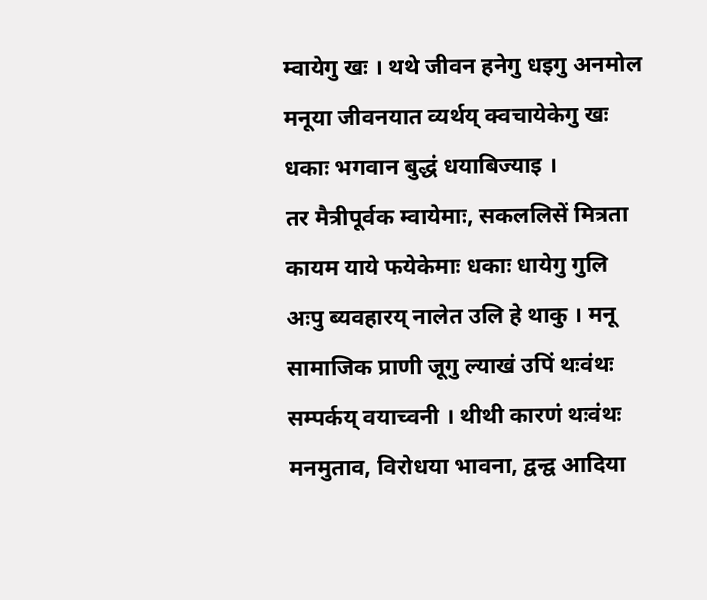म्वायेगु खः । थथे जीवन हनेगु धइगु अनमोल मनूया जीवनयात व्यर्थय् क्वचायेकेगु खः धकाः भगवान बुद्धं धयाबिज्याइ ।
तर मैत्रीपूर्वक म्वायेमाः, सकललिसें मित्रता कायम याये फयेकेमाः धकाः धायेगु गुलि अःपु ब्यवहारय् नालेत उलि हे थाकु । मनू सामाजिक प्राणी जूगु ल्याखं उपिं थःवंथः सम्पर्कय् वयाच्वनी । थीथी कारणं थःवंथः मनमुताव, विरोधया भावना, द्वन्द्व आदिया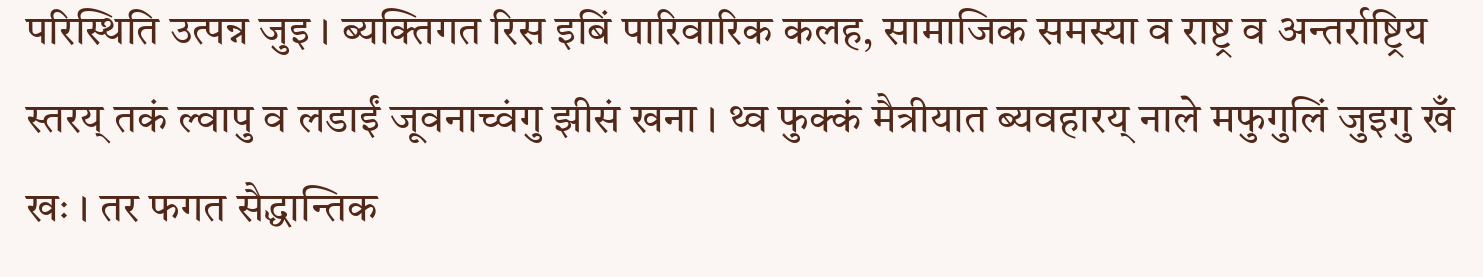परिस्थिति उत्पन्न जुइ । ब्यक्तिगत रिस इबिं पारिवारिक कलह, सामाजिक समस्या व राष्ट्र व अन्तर्राष्ट्रिय स्तरय् तकं ल्वापु व लडाईं जूवनाच्वंगु झीसं खना । थ्व फुक्कं मैत्रीयात ब्यवहारय् नाले मफुगुलिं जुइगु खँ खः । तर फगत सैद्धान्तिक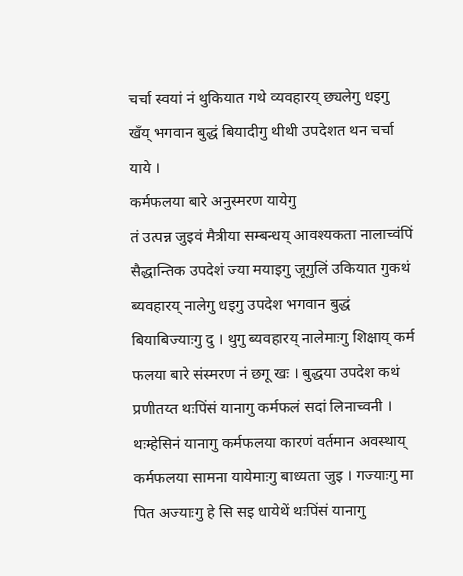चर्चा स्वयां नं थुकियात गथे व्यवहारय् छ्यलेगु धइगु
खँय् भगवान बुद्धं बियादीगु थीथी उपदेशत थन चर्चा याये ।
कर्मफलया बारे अनुस्मरण यायेगु
तं उत्पन्न जुइवं मैत्रीया सम्बन्धय् आवश्यकता नालाच्वंपिं सैद्धान्तिक उपदेशं ज्या मयाइगु जूगुलिं उकियात गुकथं ब्यवहारय् नालेगु धइगु उपदेश भगवान बुद्धं बियाबिज्याःगु दु । थुगु ब्यवहारय् नालेमाःगु शिक्षाय् कर्म फलया बारे संस्मरण नं छगू खः । बुद्धया उपदेश कथं प्रणीतय्त थःपिंसं यानागु कर्मफलं सदां लिनाच्वनी । थःम्हेसिनं यानागु कर्मफलया कारणं वर्तमान अवस्थाय् कर्मफलया सामना यायेमाःगु बाध्यता जुइ । गज्याःगु मा पित अज्याःगु हे सि सइ धायेथें थःपिंसं यानागु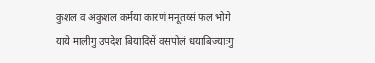कुशल व अकुशल कर्मया कारणं मनूतय्सं फल भोगे
याये मालीगु उपदेश बियादिसें वसपोलं धयाबिज्याःगु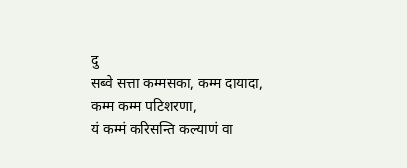दु
सब्वे सत्ता कम्मसका, कम्म दायादा,
कम्म कम्म पटिशरणा,
यं कम्मं करिसन्ति कल्याणं वा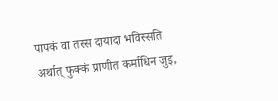पापकं वा तस्स दायादा भविस्सति
अर्थात् फुक्कं प्राणीत कर्माधिन जुइ,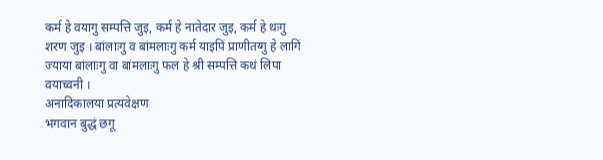कर्म हे वयागु सम्पत्ति जुइ, कर्म हे नातेदार जुइ, कर्म हे थःगु शरण जुइ । बांलाःगु व बांमलाःगु कर्म याइपिं प्राणीतय्गु हे लागिं ज्याया बांलाःगु वा बांमलाःगु फल हे श्री सम्पत्ति कथं लिपा वयाच्वनी ।
अनादिकालया प्रत्यवेक्षण
भगवान बुद्धं छगू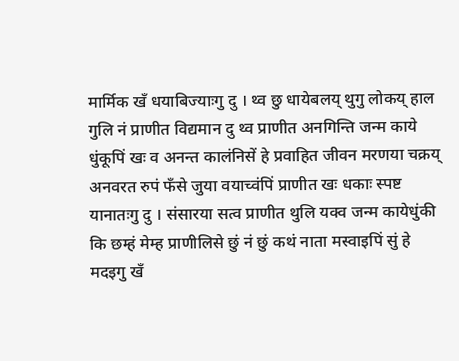मार्मिक खँ धयाबिज्याःगु दु । थ्व छु धायेबलय् थुगु लोकय् हाल गुलि नं प्राणीत विद्यमान दु थ्व प्राणीत अनगिन्ति जन्म काये धुंकूपिं खः व अनन्त कालंनिसें हे प्रवाहित जीवन मरणया चक्रय् अनवरत रुपं फँसे जुया वयाच्वंपिं प्राणीत खः धकाः स्पष्ट यानातःगु दु । संसारया सत्व प्राणीत थुलि यक्व जन्म कायेधुंकी कि छम्हं मेम्ह प्राणीलिसे छुं नं छुं कथं नाता मस्वाइपिं सुं हे मदइगु खँ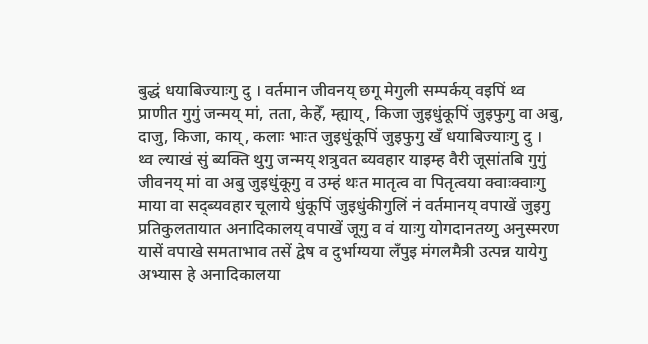बुद्धं धयाबिज्याःगु दु । वर्तमान जीवनय् छगू मेगुली सम्पर्कय् वइपिं थ्व प्राणीत गुगुं जन्मय् मां, तता, केहेँ, म्ह्याय्, किजा जुइधुंकूपिं जुइफुगु वा अबु, दाजु, किजा, काय्, कलाः भाःत जुइधुंकूपिं जुइफुगु खँ धयाबिज्याःगु दु ।
थ्व ल्याखं सुं ब्यक्ति थुगु जन्मय् शत्रुवत ब्यवहार याइम्ह वैरी जूसांतबि गुगुं जीवनय् मां वा अबु जुइधुंकूगु व उम्हं थःत मातृत्व वा पितृत्वया क्वाःक्वाःगु माया वा सद्ब्यवहार चूलाये धुंकूपिं जुइधुंकीगुलिं नं वर्तमानय् वपाखें जुइगु प्रतिकुलतायात अनादिकालय् वपाखें जूगु व वं याःगु योगदानतय्गु अनुस्मरण यासें वपाखे समताभाव तसें द्वेष व दुर्भाग्यया लँपुइ मंगलमैत्री उत्पन्न यायेगु अभ्यास हे अनादिकालया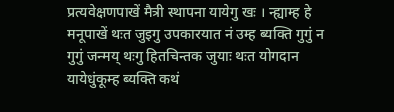प्रत्यवेक्षणपाखें मैत्री स्थापना यायेगु खः । न्ह्याम्ह हे मनूपाखें थःत जुइगु उपकारयात नं उम्ह ब्यक्ति गुगुं न गुगुं जन्मय् थःगु हितचिन्तक जुयाः थःत योगदान यायेधुंकूम्ह ब्यक्ति कथं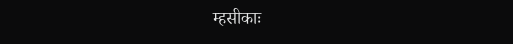म्हसीकाः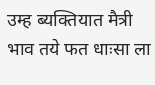उम्ह ब्यक्तियात मैत्री भाव तये फत धाःसा ला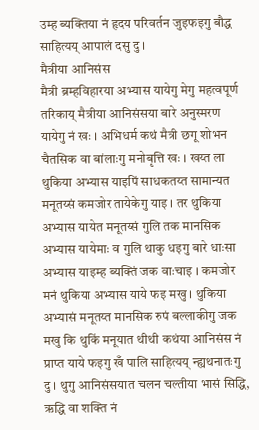उम्ह ब्यक्तिया नं हृदय परिवर्तन जुइफइगु बौद्ध साहित्यय् आपालं दसु दु ।
मैत्रीया आनिसंस
मैत्री ब्रम्हविहारया अभ्यास यायेगु मेगु महत्वपूर्ण तरिकाय् मैत्रीया आनिसंसया बारे अनुस्मरण यायेगु नं खः । अभिधर्म कथं मैत्री छगू शोभन चैतसिक वा बांलाःगु मनोबृत्ति खः । खय्त ला थुकिया अभ्यास याइपिं साधकतय्त सामान्यत मनूतय्सं कमजोर तायेकेगु याइ । तर थुकिया अभ्यास यायेत मनूतय्सं गुलि तक मानसिक अभ्यास यायेमाः व गुलि थाकु धइगु बारे धाःसा अभ्यास याइम्ह ब्यक्तिं जक वाःचाइ । कमजोर मनं थुकिया अभ्यास याये फइ मखु । थुकिया अभ्यासं मनूतय्त मानसिक रुपं बल्लाकीगु जक मखु कि थुकिं मनूयात थीथी कथंया आनिसंस नं प्राप्त याये फइगु खँ पालि साहित्यय् न्ह्यथनातःगु दु । थुगु आनिसंसयात चलन चल्तीया भासं सिद्धि, ऋद्धि वा शक्ति नं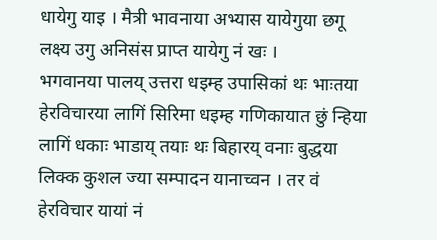धायेगु याइ । मैत्री भावनाया अभ्यास यायेगुया छगू लक्ष्य उगु अनिसंस प्राप्त यायेगु नं खः ।
भगवानया पालय् उत्तरा धइम्ह उपासिकां थः भाःतया हेरविचारया लागिं सिरिमा धइम्ह गणिकायात छुं न्हिया लागिं धकाः भाडाय् तयाः थः बिहारय् वनाः बुद्धया लिक्क कुशल ज्या सम्पादन यानाच्वन । तर वं हेरविचार यायां नं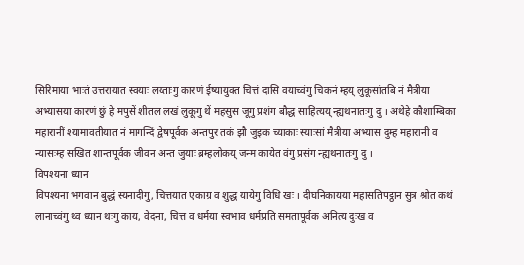सिरिमाया भाःतं उत्तरायात स्वयाः लय्ताःगु कारणं ईष्यायुक्त चित्तं दासि वयाच्वंगु चिकनं म्हय् लुकूसांतबि नं मैत्रीया अभ्यासया कारणं छुं हे मपुसें शीतल लखं लुकूगु थें महसुस जूगु प्रशंग बौद्ध साहित्यय् न्ह्यथनातःगु दु । अथेहे कौशाम्बिका महारानीं श्यामावतीयात नं मागन्दिं द्वेषपूर्वक अन्तपुर तकं झौ जुइक च्याकाः स्याःसां मैत्रीया अभ्यास दुम्ह महारानी व न्यासःम्ह सखित शान्तपूर्वक जीवन अन्त जुयाः ब्रम्हलोकय् जन्म कायेत वंगु प्रसंग न्ह्यथनातःगु दु ।
विपश्यना ध्यान
विपश्यना भगवान बुद्धं स्यनादीगु, चित्तयात एकाग्र व शुद्ध यायेगु विधि खः । दीघनिकायया महासतिपट्ठान सुत्र श्रोत कथं लानाच्वंगु थ्व ध्यान थःगु काय, वेदना, चित्त व धर्मया स्वभाव धर्मप्रति समतापूर्वक अनित्य दुःख व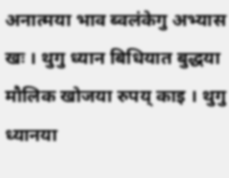अनात्मया भाव ब्वलंकेगु अभ्यास खः । थुगु ध्यान बिधियात बुद्धया मौलिक खोजया रुपय् काइ । थुगु ध्यानया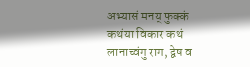अभ्यासं मनय् फुक्कं कथंया विकार कथं लानाच्वंगु राग, द्वेष व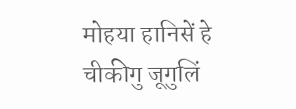मोहया हानिसें हे चीकीगु जूगुलिं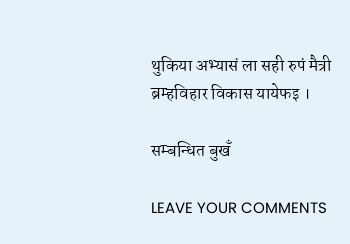थुकिया अभ्यासं ला सही रुपं मैत्री ब्रम्हविहार विकास यायेफइ ।

सम्बन्धित बुखँ

LEAVE YOUR COMMENTS